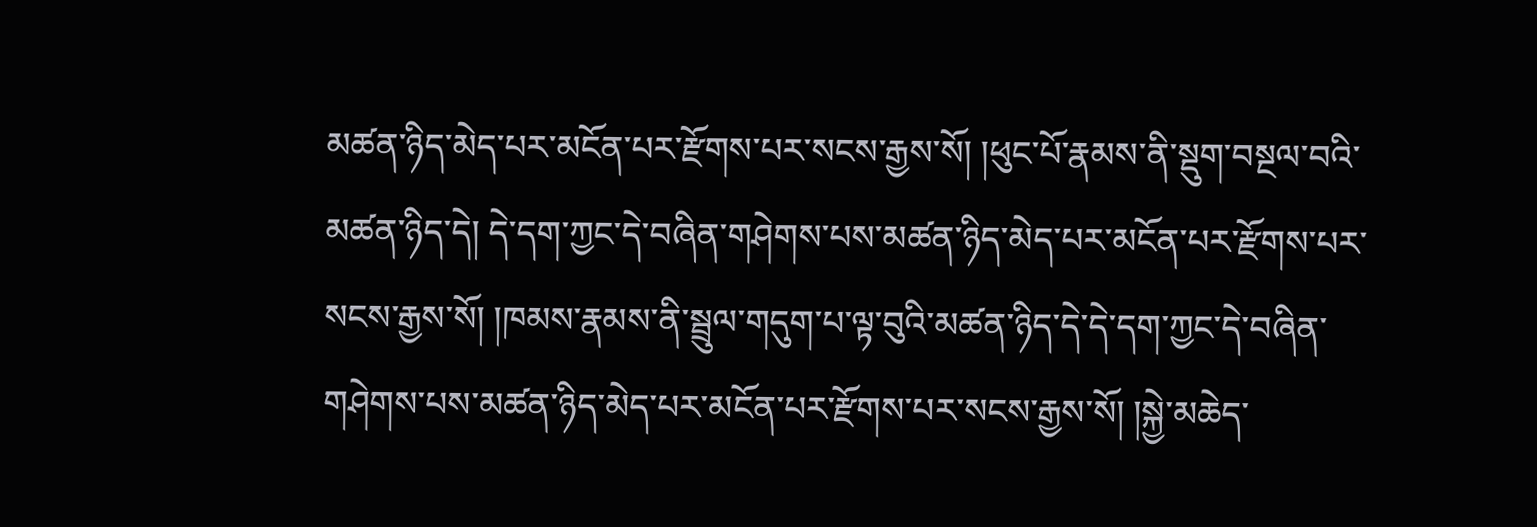མཚན་ཉིད་མེད་པར་མངོན་པར་རྫོགས་པར་སངས་རྒྱས་སོ། །ཕུང་པོ་རྣམས་ནི་སྡུག་བསྔལ་བའི་མཚན་ཉིད་དེ། དེ་དག་ཀྱང་དེ་བཞིན་གཤེགས་པས་མཚན་ཉིད་མེད་པར་མངོན་པར་རྫོགས་པར་སངས་རྒྱས་སོ། །ཁམས་རྣམས་ནི་སྦྲུལ་གདུག་པ་ལྟ་བུའི་མཚན་ཉིད་དེ་དེ་དག་ཀྱང་དེ་བཞིན་གཤེགས་པས་མཚན་ཉིད་མེད་པར་མངོན་པར་རྫོགས་པར་སངས་རྒྱས་སོ། །སྐྱེ་མཆེད་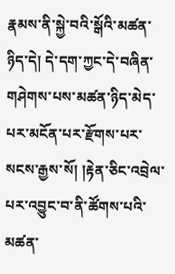རྣམས་ནི་སྐྱེ་བའི་སྒོའི་མཚན་ཉིད་དེ། དེ་དག་ཀྱང་དེ་བཞིན་གཤེགས་པས་མཚན་ཉིད་མེད་པར་མངོན་པར་རྫོགས་པར་སངས་རྒྱས་སོ། །རྟེན་ཅིང་འབྲེལ་པར་འབྱུང་བ་ནི་ཚོགས་པའི་མཚན་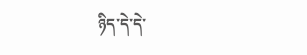ཉིད་དེ་དེ་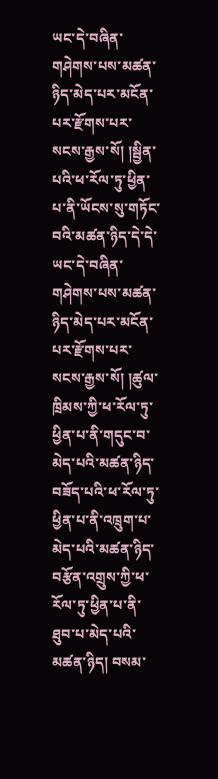ཡང་དེ་བཞིན་གཤེགས་པས་མཚན་ཉིད་མེད་པར་མངོན་པར་རྫོགས་པར་སངས་རྒྱས་སོ། །སྦྱིན་པའི་ཕ་རོལ་ཏུ་ཕྱིན་པ་ནི་ཡོངས་སུ་གཏོང་བའི་མཚན་ཉིད་དེ་དེ་ཡང་དེ་བཞིན་གཤེགས་པས་མཚན་ཉིད་མེད་པར་མངོན་པར་རྫོགས་པར་སངས་རྒྱས་སོ། །ཚུལ་ཁྲིམས་ཀྱི་ཕ་རོལ་ཏུ་ཕྱིན་པ་ནི་གདུང་བ་མེད་པའི་མཚན་ཉིད་བཟོད་པའི་ཕ་རོལ་ཏུ་ཕྱིན་པ་ནི་འཁྲུག་པ་མེད་པའི་མཚན་ཉིད་བརྩོན་འགྲུས་ཀྱི་ཕ་རོལ་ཏུ་ཕྱིན་པ་ནི་ཐུབ་པ་མེད་པའི་མཚན་ཉིད། བསམ་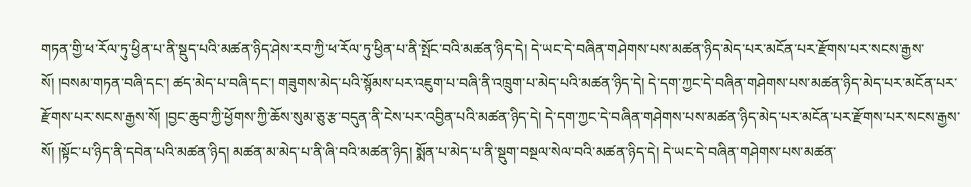གཏན་གྱི་ཕ་རོལ་ཏུ་ཕྱིན་པ་ནི་སྡུད་པའི་མཚན་ཉིད་ཤེས་རབ་ཀྱི་ཕ་རོལ་ཏུ་ཕྱིན་པ་ནི་སྤོང་བའི་མཚན་ཉིད་དེ། དེ་ཡང་དེ་བཞིན་གཤེགས་པས་མཚན་ཉིད་མེད་པར་མངོན་པར་རྫོགས་པར་སངས་རྒྱས་སོ། །བསམ་གཏན་བཞི་དང་། ཚད་མེད་པ་བཞི་དང་། གཟུགས་མེད་པའི་སྙོམས་པར་འཇུག་པ་བཞི་ནི་འཁྲུག་པ་མེད་པའི་མཚན་ཉིད་དེ། དེ་དག་ཀྱང་དེ་བཞིན་གཤེགས་པས་མཚན་ཉིད་མེད་པར་མངོན་པར་རྫོགས་པར་སངས་རྒྱས་སོ། །བྱང་ཆུབ་ཀྱི་ཕྱོགས་ཀྱི་ཆོས་སུམ་ཅུ་རྩ་བདུན་ནི་ངེས་པར་འབྱིན་པའི་མཚན་ཉིད་དེ། དེ་དག་ཀྱང་དེ་བཞིན་གཤེགས་པས་མཚན་ཉིད་མེད་པར་མངོན་པར་རྫོགས་པར་སངས་རྒྱས་སོ། །སྟོང་པ་ཉིད་ནི་དབེན་པའི་མཚན་ཉིད། མཚན་མ་མེད་པ་ནི་ཞི་བའི་མཚན་ཉིད། སྨོན་པ་མེད་པ་ནི་སྡུག་བསྔལ་སེལ་བའི་མཚན་ཉིད་དེ། དེ་ཡང་དེ་བཞིན་གཤེགས་པས་མཚན་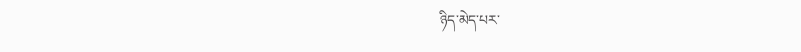ཉིད་མེད་པར་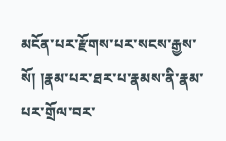མངོན་པར་རྫོགས་པར་སངས་རྒྱས་སོ། །རྣམ་པར་ཐར་པ་རྣམས་ནི་རྣམ་པར་གྲོལ་བར་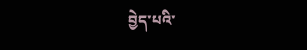བྱེད་པའི་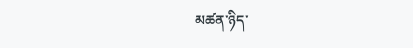མཚན་ཉིད་